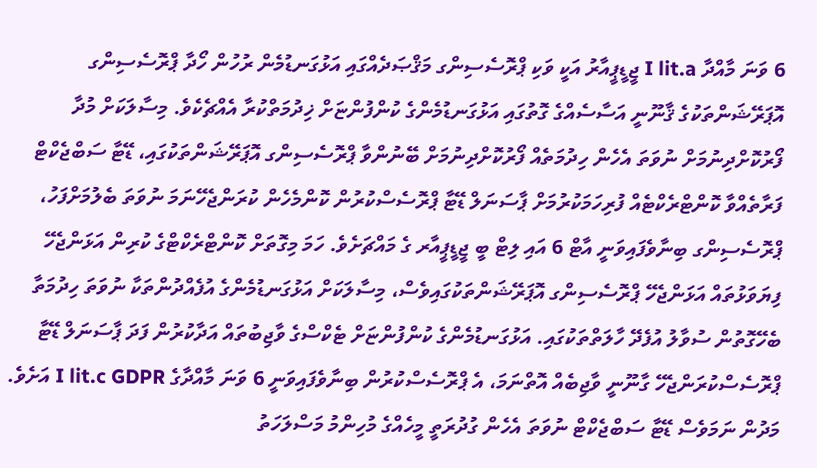6 ވަނަ މާއްދާ I lit.a ޖީޑީޕީއާރު އަކީ ވަކި ޕްރޮސެސިންގ މަޤްޞަދެއްގައި އަޅުގަނޑުމެން ރުހުން ހޯދާ ޕްރޮސެސިންގ އޮޕަރޭޝަންތަކުގެ ޤާނޫނީ އަސާސެއްގެ ގޮތުގައި އަޅުގަނޑުމެންގެ ކުންފުންޏަށް ޚިދުމަތްކުރާ އެއްޗެކެވެ. މިސާލަކަށް މުދާ ފޯރުކޮށްދިނުމަށް ނުވަތަ އެހެން ހިދުމަތެއް ފޯރުކޮށްދިނުމަށް ބޭނުންވާ ޕްރޮސެސިންގ އޮޕަރޭޝަންތަކުގައި، ޑޭޓާ ސަބްޖެކްޓް ފަރާތެއްވާ ކޮންޓްރެކްޓެއް ފުރިހަމަކުރުމަށް ޕާސަނަލް ޑޭޓާ ޕްރޮސެސްކުރުން ކޮންމެހެން ކުރަންޖެހޭނަމަ ނުވަތަ ބެލުމަށްފަހު، ޕްރޮސެސިންގ ބިނާވެފައިވަނީ އާޓް 6 އައި ލިޓް ބީ ޖީޑީޕީއާރ ގެ މައްޗަށެވެ. ހަމަ މިގޮތަށް ކޮންޓްރެކްޓްގެ ކުރިން އަޅަންޖެހޭ ފިޔަވަޅުތައް އަޅަންޖެހޭ ޕްރޮސެސިންގ އޮޕަރޭޝަންތަކުގައިވެސް، މިސާލަކަށް އަޅުގަނޑުމެންގެ އުފެއްދުންތަކާ ނުވަތަ ހިދުމަތާ ބެހޭގޮތުން ސުވާލު އުފެދޭ ހާލަތްތަކުގައި. އަޅުގަނޑުމެންގެ ކުންފުންޏަށް ޓެކްސްގެ ވާޖިބުތައް އަދާކުރުން ފަދަ ޕާސަނަލް ޑޭޓާ ޕްރޮސެސްކުރަންޖެހޭ ގާނޫނީ ވާޖިބެއް އޮތްނަމަ، އެ ޕްރޮސެސްކުރުން ބިނާވެފައިވަނީ 6 ވަނަ މާއްދާގެ I lit.c GDPR އަށެވެ. މަދުން ނަމަވެސް ޑޭޓާ ސަބްޖެކްޓް ނުވަތަ އެހެން ގުދުރަތީ މީހެއްގެ މުހިންމު މަސްލަހަތު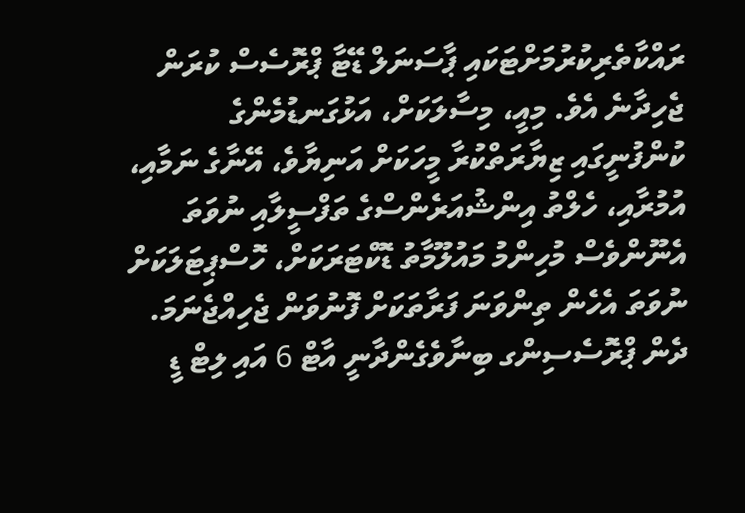ރައްކާތެރިކުރުމަށްޓަކައި ޕާސަނަލް ޑޭޓާ ޕްރޮސެސް ކުރަން ޖެހިދާނެ އެވެ. މިއީ، މިސާލަކަށް، އަޅުގަނޑުމެންގެ ކުންފުނީގައި ޒިޔާރަތްކުރާ މީހަކަށް އަނިޔާވެ، އޭނާގެ ނަމާއި، އުމުރާއި، ހެލްތު އިންޝުއަރެންސްގެ ތަފްސީލާއި ނުވަތަ އެނޫންވެސް މުހިންމު މައުލޫމާތު ޑޮކްޓަރަކަށް، ހޮސްޕިޓަލަކަށް ނުވަތަ އެހެން ތިންވަނަ ފަރާތަކަށް ފޮނުވަން ޖެހިއްޖެނަމަ. ދެން ޕްރޮސެސިންގ ބިނާވެގެންދާނީ އާޓް 6 އައި ލިޓް ޑީ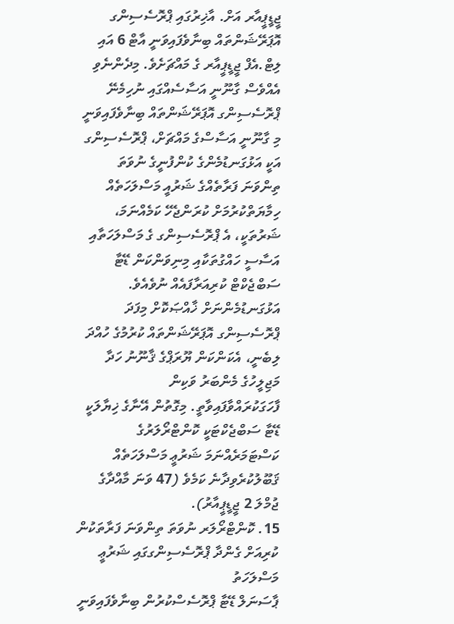ޖީޑީޕީއާރ އަށް. އާޚިރުގައި ޕްރޮސެސިންގ އޮޕަރޭޝަންތައް ބިނާވެފައިވަނީ އާޓް 6 އައި ލިޓް.އެފް ޖީޑީޕީއާރ ގެ މައްޗަށެވެ. މިދެންނެވި އެއްވެސް ގާނޫނީ އަސާސެއްގައި ނުހިމެނޭ ޕްރޮސެސިންގ އޮޕަރޭޝަންތައް ބިނާވެފައިވަނީ މި ގާނޫނީ އަސާސްގެ މައްޗަށް، ޕްރޮސެސިންގ އަކީ އަޅުގަނޑުމެންގެ ކުންފުނީގެ ނުވަތަ ތިންވަނަ ފަރާތެއްގެ ޝަރުއީ މަސްލަހަތެއް ހިމާޔަތްކުރުމަށް ކުރަންޖެހޭ ކަމެއްނަމަ، ޝަރުތަކީ، އެ ޕްރޮސެސިންގ ގެ މަސްލަހަތާއި އަސާސީ ހައްގުތަކާއި މިނިވަންކަން ޑޭޓާ ސަބްޖެކްޓް ކުރިއަރާފައެއް ނުވެއެވެ. އަޅުގަނޑުމެންނަށް ޚާއްޞަކޮށް މިފަދަ ޕްރޮސެސިންގ އޮޕަރޭޝަންތައް ކުރުމުގެ ހުއްދަ ލިބެނީ، އެކަންކަން ޔޫރަޕްގެ ޤާނޫނު ހަދާ މަޖިލީހުގެ މެންބަރު ވަކިން ފާހަގަކުރައްވާފައިވާތީ. މިގޮތުން އޭނާގެ ޚިޔާލަކީ ޑޭޓާ ސަބްޖެކްޓަކީ ކޮންޓްރޯލަރުގެ ކަސްޓަމަރެއްނަމަ ޝަރުޢީ މަސްލަހަތެއް ޤަބޫލުކުރެވިދާނެ ކަމެވެ (47 ވަނަ މާއްދާގެ ޖުމްލަ 2 ޖީޑީޕީއާރު).
15. ކޮންޓްރޯލަރ ނުވަތަ ތިންވަނަ ފަރާތަކުން ކުރިއަށް ގެންދާ ޕްރޮސެސިންގގައި ޝަރުޢީ މަސްލަހަތު
ޕާސަނަލް ޑޭޓާ ޕްރޮސެސްކުރުން ބިނާވެފައިވަނީ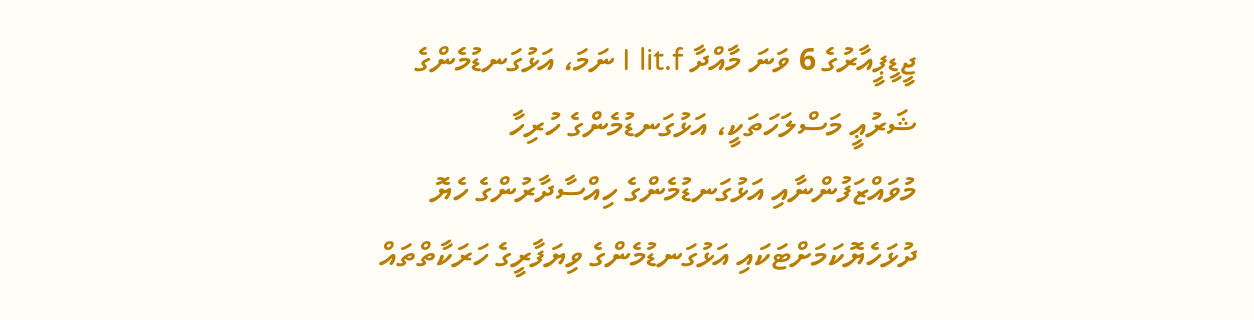ޖީޑީޕީއާރުގެ 6 ވަނަ މާއްދާ I lit.f ނަމަ، އަޅުގަނޑުމެންގެ ޝަރުޢީ މަސްލަހަތަކީ، އަޅުގަނޑުމެންގެ ހުރިހާ މުވައްޒަފުންނާއި އަޅުގަނޑުމެންގެ ހިއްސާދާރުންގެ ހެޔޮ ދުޅަހެޔޮކަމަށްޓަކައި އަޅުގަނޑުމެންގެ ވިޔަފާރީގެ ހަރަކާތްތައް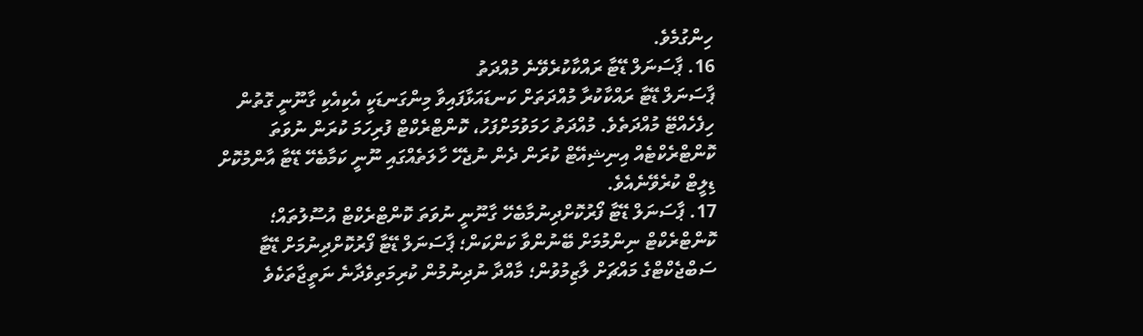ހިންގުމެވެ.
16. ޕާސަނަލް ޑޭޓާ ރައްކާކުރެވޭނެ މުއްދަތު
ޕާސަނަލް ޑޭޓާ ރައްކާކުރާ މުއްދަތަށް ކަނޑައަޅާފައިވާ މިންގަނޑަކީ އެކިއެކި ގާނޫނީ ގޮތުން ހިފެހެއްޓޭ މުއްދަތެވެ. މުއްދަތު ހަމަވުމަށްފަހު، ކޮންޓްރެކްޓް ފުރިހަމަ ކުރަން ނުވަތަ ކޮންޓްރެކްޓެއް އިނިޝިއޭޓް ކުރަން ދެން ނުޖެހޭ ހާލަތެއްގައި ނޫނީ ކަމާބެހޭ ޑޭޓާ އާންމުކޮށް ޑިލީޓް ކުރެވޭނެއެވެ.
17. ޕާސަނަލް ޑޭޓާ ފޯރުކޮށްދިނުމާބެހޭ ގާނޫނީ ނުވަތަ ކޮންޓްރެކްޓް އުސޫލުތައް؛ ކޮންޓްރެކްޓް ނިންމުމަށް ބޭނުންވާ ކަންކަން؛ ޕާސަނަލް ޑޭޓާ ފޯރުކޮށްދިނުމަށް ޑޭޓާ ސަބްޖެކްޓްގެ މައްޗަށް ލާޒިމުވުން؛ މާއްދާ ނުދިނުމުން ކުރިމަތިވެދާނެ ނަތީޖާތަކެވެ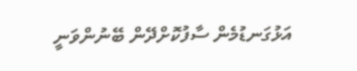އަޅުގަނޑުމެން ސާފުކޮށްދޭން ބޭނުންވަނީ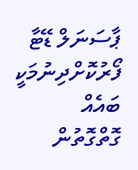ޕާސަނަލް ޑޭޓާ ފޯރުކޮށްދިނުމަކީ ބައެއް ގޮތްގޮތުން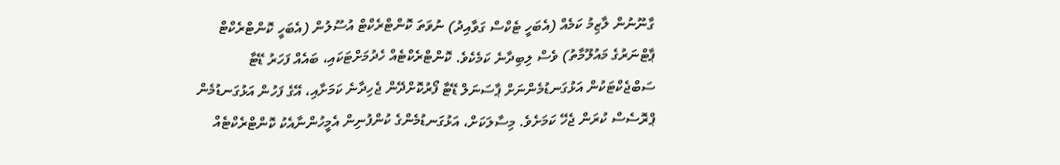ގާނޫނުން ލާޒިމު ކަމެއް (އެބަހީ ޓެކްސް ގަވާއިދު) ނުވަތަ ކޮންޓްރެކްޓް އުސޫލުން (އެބަހީ ކޮންޓްރެކްޓް ޕާޓްނަރުގެ މައުލޫމާތު) ވެސް ލިބިދާނެ ކަމެކެވެ. ކޮންޓްރެކްޓެއް ހެދުމަށްޓަކައި، ބައެއް ފަހަރު ޑޭޓާ ސަބްޖެކްޓަކުން އަޅުގަނޑުމެންނަށް ޕާސަނަލް ޑޭޓާ ފޯރުކޮށްދޭން ޖެހިދާނެ ކަމަށާއި، އޭގެ ފަހުން އަޅުގަނޑުމެން ޕްރޮސެސް ކުރަން ޖެހޭ ކަމަށެވެ. މިސާލަކަށް، އަޅުގަނޑުމެންގެ ކުންފުނިން އެމީހުންނާއެކު ކޮންޓްރެކްޓެއް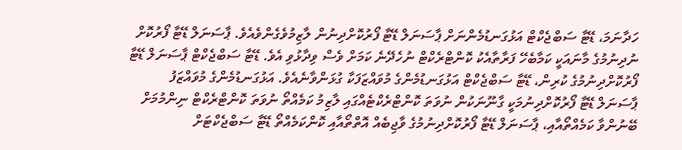ހަދާނަމަ، ޑޭޓާ ސަބްޖެކްޓް އަޅުގަނޑުމެންނަށް ޕާސަނަލް ޑޭޓާ ފޯރުކޮށްދިނުން ލާޒިމުވެގެންވެއެވެ. ޕާސަނަލް ޑޭޓާ ފޯރުކޮށް ނުދިނުމުގެ މާނައަކީ ކަމާބެހޭ ފަރާތާއެކު ކޮންޓްރެކްޓް ނުހެދޭނެ ކަމަށް ވެސް ވިދާޅުވި އެވެ. ޑޭޓާ ސަބްޖެކްޓް ޕާސަނަލް ޑޭޓާ ފޯރުކޮށްދިނުމުގެ ކުރިން، ޑޭޓާ ސަބްޖެކްޓް އަޅުގަނޑުމެންގެ މުވައްޒަފަކާ ގުޅަންވާނެއެވެ. އަޅުގަނޑުމެންގެ މުވައްޒަފު ޕާސަނަލް ޑޭޓާ ފޯރުކޮށްދިނުމަކީ ގާނޫނަކުން ނުވަތަ ކޮންޓްރެކްޓެއްގައި ލާޒިމު ކަމެއްތޯ ނުވަތަ ކޮންޓްރެކްޓް ނިންމުމަށް ބޭނުންވާ ކަމެއްތޯއާއި، ޕާސަނަލް ޑޭޓާ ފޯރުކޮށްދިނުމުގެ ވާޖިބެއް އޮތްތޯއާއި ކޮންކަމެއްތޯ ޑޭޓާ ސަބްޖެކްޓަށް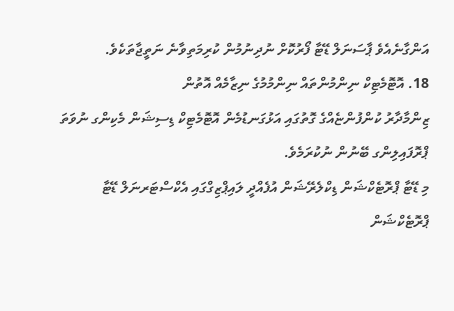އަންގާނެއެވެ ޕާސަނަލް ޑޭޓާ ފޯރުކޮށް ނުދިނުމުން ކުރިމަތިވާނެ ނަތީޖާތަކެވެ.
18. އޮޓޮމެޓިކް ނިންމުންތައް ނިންމުމުގެ ނިޒާމެއް އޮތުން
ޒިންމާދާރު ކުންފުންޏެއްގެ ގޮތުގައި އަޅުގަނޑުމެން އޮޓޮމެޓިކް ޑިސިޝަން މެކިންގ ނުވަތަ ޕްރޮފައިލިންގ ބޭނުން ނުކުރަމެވެ.
މި ޑޭޓާ ޕްރޮޓެކްޝަން ޑިކްލެރޭޝަން އުފެއްދީ ލައިޕްޒިގްގައި އެކްސްޓަރނަލް ޑޭޓާ ޕްރޮޓެކްޝަން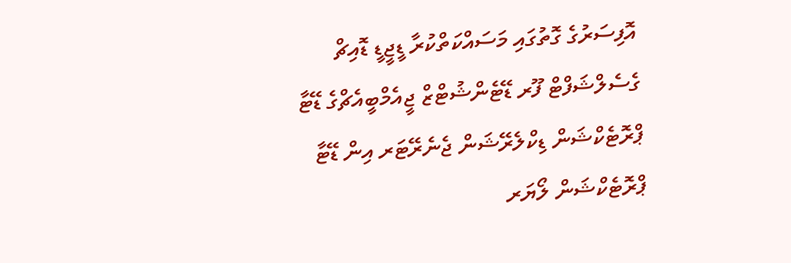އޮފިސަރުގެ ގޮތުގައި މަސައްކަތްކުރާ ޑީޖީޑީ ޑޮއިޗް ގެސެލްޝަފްޓް ފޫރ ޑޭޓެންޝުޓްޒް ޖީއެމްބީއެޗްގެ ޑޭޓާ ޕްރޮޓެކްޝަން ޑިކްލެރޭޝަން ޖެނެރޭޓަރ އިން ޑޭޓާ ޕްރޮޓެކްޝަން ލޯޔަރ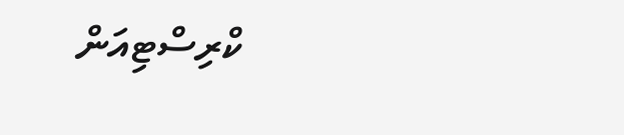ކްރިސްޓިއަން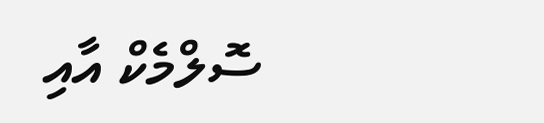ސޮލްމެކް އާއި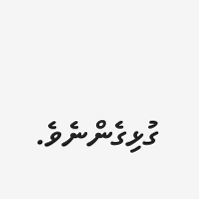ގުޅިގެންނެވެ.